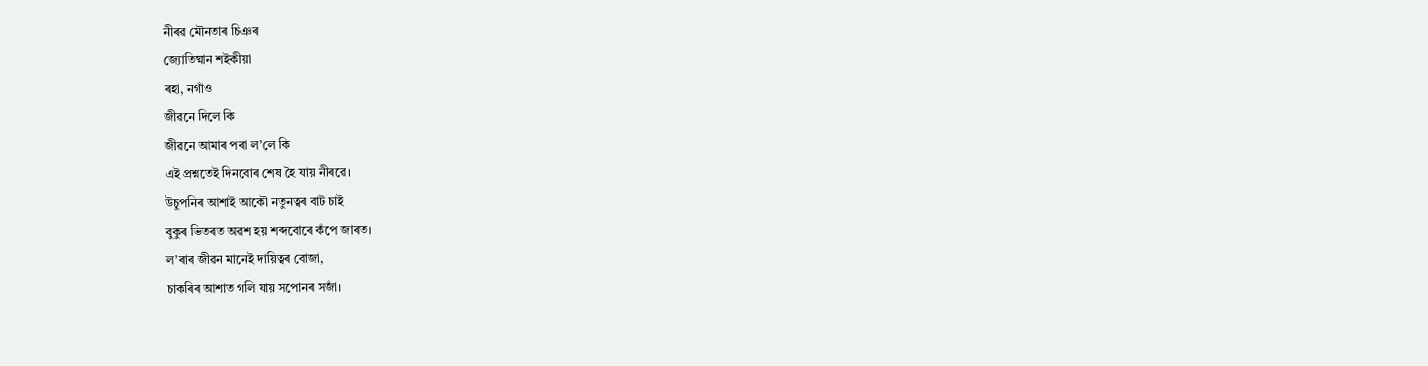নীৰৱ মৌনতাৰ চিঞৰ
জ্যোতিষ্মান শইকীয়া
ৰহা, নগাঁও
জীৱনে দিলে কি
জীৱনে আমাৰ পৰা ল’লে কি
এই প্ৰশ্নতেই দিনবোৰ শেষ হৈ যায় নীৰৱে।
উচুপনিৰ আশাই আকৌ নতুনত্বৰ বাট চাই
বুকুৰ ভিতৰত অৱশ হয় শব্দবোৰে কঁপে জাৰত।
ল’ৰাৰ জীৱন মানেই দায়িত্বৰ বোজা,
চাকৰিৰ আশাত গলি যায় সপোনৰ সজাঁ।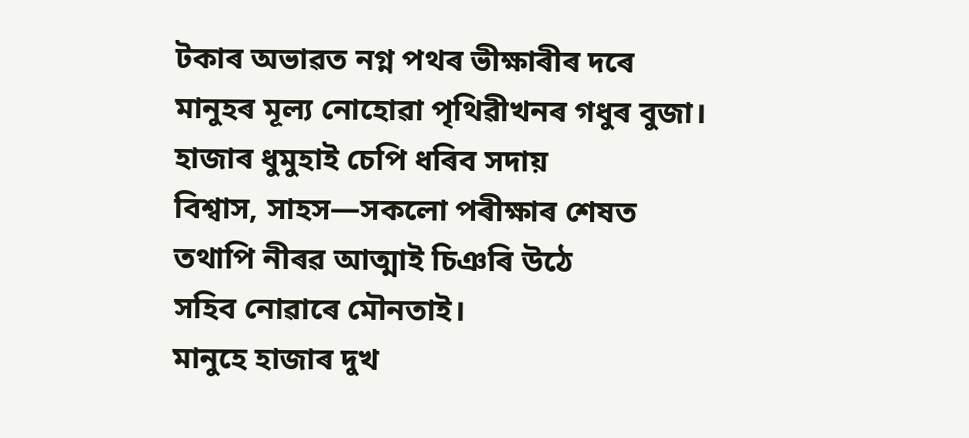টকাৰ অভাৱত নগ্ন পথৰ ভীক্ষাৰীৰ দৰে
মানুহৰ মূল্য নোহোৱা পৃথিৱীখনৰ গধুৰ বুজা।
হাজাৰ ধুমুহাই চেপি ধৰিব সদায়
বিশ্বাস, সাহস—সকলো পৰীক্ষাৰ শেষত
তথাপি নীৰৱ আত্মাই চিঞৰি উঠে
সহিব নোৱাৰে মৌনতাই।
মানুহে হাজাৰ দুখ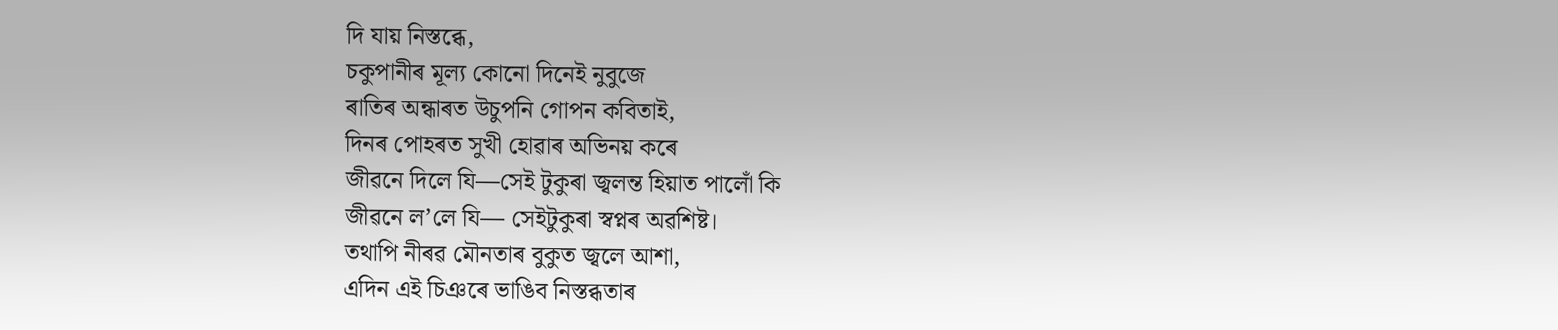দি যায় নিস্তব্ধে,
চকুপানীৰ মূল্য কোনো দিনেই নুবুজে
ৰাতিৰ অন্ধাৰত উচুপনি গোপন কবিতাই,
দিনৰ পোহৰত সুখী হোৱাৰ অভিনয় কৰে
জীৱনে দিলে যি—সেই টুকুৰা জ্বলন্ত হিয়াত পালোঁ কি
জীৱনে ল’লে যি— সেইটুকুৰা স্বপ্নৰ অৱশিষ্ট।
তথাপি নীৰৱ মৌনতাৰ বুকুত জ্বলে আশা,
এদিন এই চিঞৰে ভাঙিব নিস্তব্ধতাৰ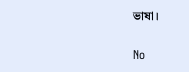ভাষা।


No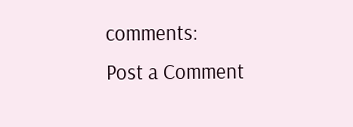comments:
Post a Comment